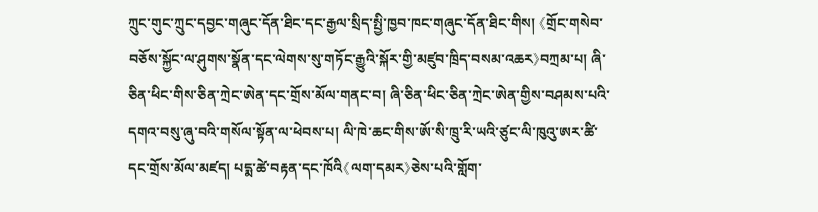ཀྲུང་གུང་ཀྲུང་དབྱང་གཞུང་དོན་ཐིང་དང་རྒྱལ་སྲིད་སྤྱི་ཁྱབ་ཁང་གཞུང་དོན་ཐིང་གིས། 《གྲོང་གསེབ་བཅོས་སྐྱོང་ལ་ཤུགས་སྣོན་དང་ལེགས་སུ་གཏོང་རྒྱུའི་སྐོར་གྱི་མཛུབ་ཁྲིད་བསམ་འཆར》བཀྲམ་པ། ཞི་ཅིན་ཕིང་གིས་ཅིན་ཀྲེང་ཨེན་དང་གྲོས་མོལ་གནང་བ། ཞི་ཅིན་ཕིང་ཅིན་ཀྲེང་ཨེན་གྱིས་བཤམས་པའི་དགའ་བསུ་ཞུ་བའི་གསོལ་སྟོན་ལ་ཕེབས་པ། ལི་ཁེ་ཆང་གིས་ཨོ་སི་ཁྲུ་རི་ཡའི་ཙུང་ལི་ཁུའུ་ཨར་ཚི་དང་གྲོས་མོལ་མཛད། པདྨ་ཚེ་བརྟན་དང་ཁོའི《ལག་དམར》ཅེས་པའི་གློག་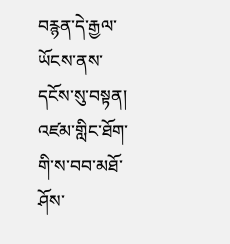བརྙན་དེ་རྒྱལ་ཡོངས་ནས་དངོས་སུ་བསྟན། འཛམ་གླིང་ཐོག་གི་ས་བབ་མཐོ་ཤོས་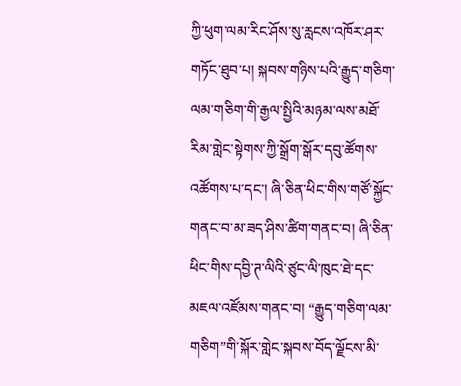ཀྱི་ཕུག་ལམ་རིང་ཤོས་སུ་རླངས་འཁོར་ཤར་གཏོང་ཐུབ་པ། སྐབས་གཉིས་པའི་རྒྱུད་གཅིག་ལམ་གཅིག་གི་རྒྱལ་སྤྱིའི་མཉམ་ལས་མཐོ་རིམ་གླེང་སྟེགས་ཀྱི་སྒྲོག་སྒོར་དབུ་ཚོགས་འཚོགས་པ་དང་། ཞི་ཅིན་ཕིང་གིས་གཙོ་སྐྱོང་གནང་བ་མ་ཟད་ཤིས་ཚིག་གནང་བ། ཞི་ཅིན་ཕིང་གིས་དབྱི་ཊ་ལིའི་ཙུང་ལི་ཁུང་ཐེ་དང་མཇལ་འཛོམས་གནང་བ། “རྒྱུད་གཅིག་ལམ་གཅིག”གི་སྐོར་གླེང་སྐབས་བོད་ལྗོངས་མི་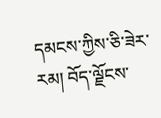དམངས་ཀྱིས་ཅི་ཟེར་རམ། བོད་ལྗོངས་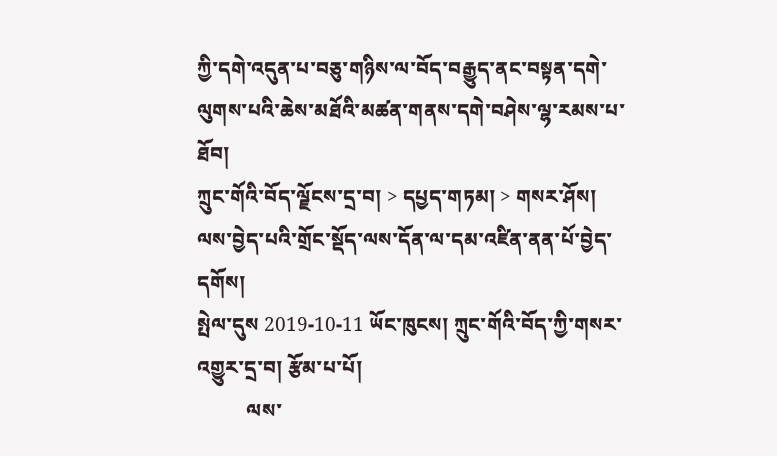ཀྱི་དགེ་འདུན་པ་བཅུ་གཉིས་ལ་བོད་བརྒྱུད་ནང་བསྟན་དགེ་ལུགས་པའི་ཆེས་མཐོའི་མཚན་གནས་དགེ་བཤེས་ལྷ་རམས་པ་ཐོབ།
ཀྲུང་གོའི་བོད་ལྗོངས་དྲ་བ། > དཔྱད་གཏམ། > གསར་ཤོས།
ལས་བྱེད་པའི་གྲོང་སྡོད་ལས་དོན་ལ་དམ་འཛིན་ནན་པོ་བྱེད་དགོས།
སྤེལ་དུས 2019-10-11 ཡོང་ཁུངས། ཀྲུང་གོའི་བོད་ཀྱི་གསར་འགྱུར་དྲ་བ། རྩོམ་པ་པོ།
          ལས་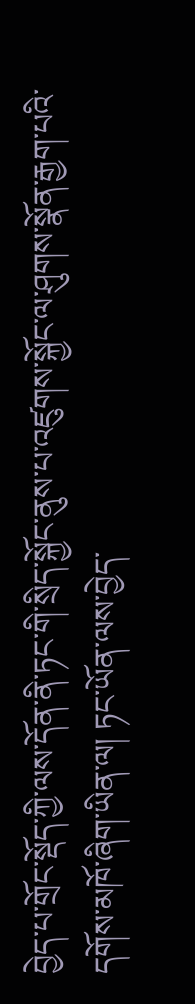བྱེད་པ་གྲོང་སྡོད་ཀྱི་ལས་དོན་ནི་ཏང་གི་སྲིད་སྐྱོང་ནུས་པ་འཛུགས་སྐྱོང་ལ་ཤུགས་སྣོན་རྒྱག་པའི་དགོས་མཁོ་ཞིག་ཡིན་ལ། ཏང་ཡོན་ལས་བྱེད་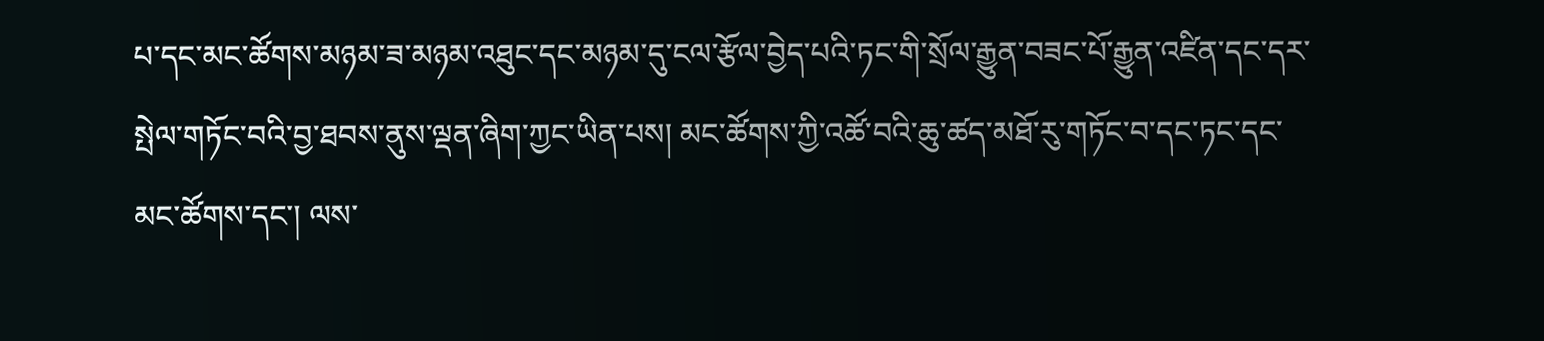པ་དང་མང་ཚོགས་མཉམ་ཟ་མཉམ་འཐུང་དང་མཉམ་དུ་ངལ་རྩོལ་བྱེད་པའི་ཏང་གི་སྲོལ་རྒྱུན་བཟང་པོ་རྒྱུན་འཛིན་དང་དར་སྤེལ་གཏོང་བའི་བྱ་ཐབས་ནུས་ལྡན་ཞིག་ཀྱང་ཡིན་པས། མང་ཚོགས་ཀྱི་འཚོ་བའི་ཆུ་ཚད་མཐོ་རུ་གཏོང་བ་དང་ཏང་དང་མང་ཚོགས་དང་། ལས་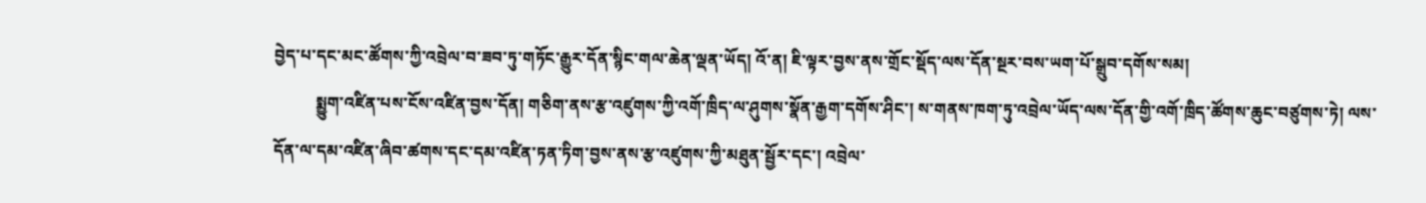བྱེད་པ་དང་མང་ཚོགས་ཀྱི་འབྲེལ་བ་ཟབ་ཏུ་གཏོང་རྒྱུར་དོན་སྙིང་གལ་ཆེན་ལྡན་ཡོད། འོ་ན། ཇི་ལྟར་བྱས་ནས་གྲོང་སྡོད་ལས་དོན་སྔར་བས་ཡག་པོ་སྒྲུབ་དགོས་སམ།
          སྨྱུག་འཛིན་པས་ངོས་འཛིན་བྱས་དོན། གཅིག་ནས་རྩ་འཛུགས་ཀྱི་འགོ་ཁྲིད་ལ་ཤུགས་སྣོན་རྒྱག་དགོས་ཤིང་། ས་གནས་ཁག་ཏུ་འབྲེལ་ཡོད་ལས་དོན་གྱི་འགོ་ཁྲིད་ཚོགས་ཆུང་བཙུགས་ཏེ། ལས་དོན་ལ་དམ་འཛིན་ཞིབ་ཚགས་དང་དམ་འཛིན་ཏན་ཏིག་བྱས་ནས་རྩ་འཛུགས་ཀྱི་མཐུན་སྦྱོར་དང་། འབྲེལ་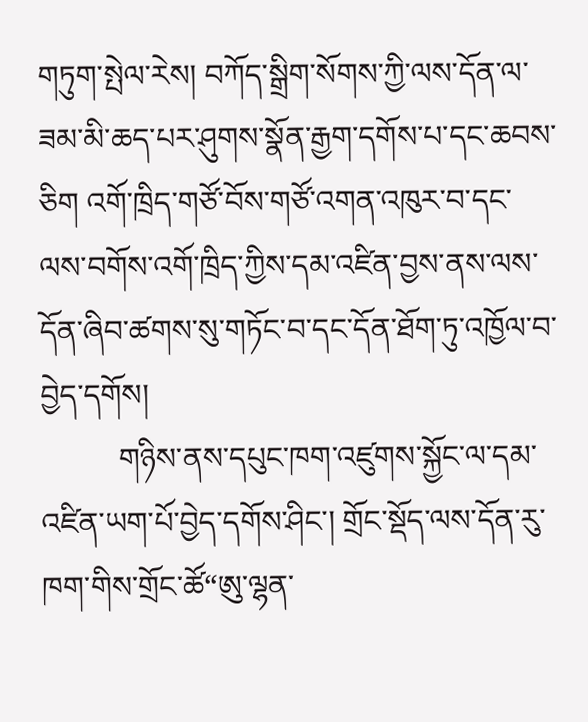གཏུག་སྤེལ་རེས། བཀོད་སྒྲིག་སོགས་ཀྱི་ལས་དོན་ལ་ཟམ་མི་ཆད་པར་ཤུགས་སྣོན་རྒྱག་དགོས་པ་དང་ཆབས་ཅིག འགོ་ཁྲིད་གཙོ་བོས་གཙོ་འགན་འཁུར་བ་དང་ལས་བགོས་འགོ་ཁྲིད་ཀྱིས་དམ་འཛིན་བྱས་ནས་ལས་དོན་ཞིབ་ཚགས་སུ་གཏོང་བ་དང་དོན་ཐོག་ཏུ་འཁྱོལ་བ་བྱེད་དགོས།
          གཉིས་ནས་དཔུང་ཁག་འཛུགས་སྐྱོང་ལ་དམ་འཛིན་ཡག་པོ་བྱེད་དགོས་ཤིང་། གྲོང་སྡོད་ལས་དོན་རུ་ཁག་གིས་གྲོང་ཚོ“ཨུ་ལྷན་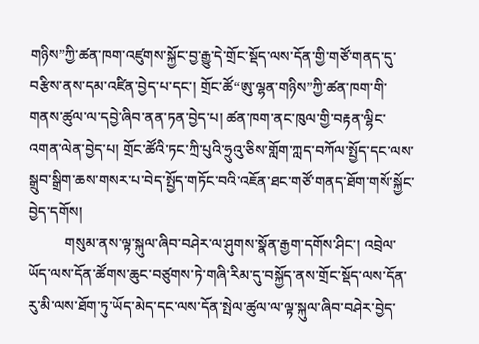གཉིས”ཀྱི་ཚན་ཁག་འཛུགས་སྐྱོང་བྱ་རྒྱུ་དེ་གྲོང་སྡོད་ལས་དོན་གྱི་གཙོ་གནད་དུ་བརྩིས་ནས་དམ་འཛིན་བྱེད་པ་དང་། གྲོང་ཚོ“ཨུ་ལྷན་གཉིས”ཀྱི་ཚན་ཁག་གི་གནས་ཚུལ་ལ་དབྱེ་ཞིབ་ནན་ཏན་བྱེད་པ། ཚན་ཁག་ནང་ཁུལ་གྱི་བརྟན་ལྷིང་འགན་ལེན་བྱེད་པ། གྲོང་ཚོའི་ཏང་ཀྲི་པུའི་ཧྲུའུ་ཅིས་གློག་ཀླད་བཀོལ་སྤྱོད་དང་ལས་སྒྲུབ་སྒྲིག་ཆས་གསར་པ་བེད་སྤྱོད་གཏོང་བའི་འཇོན་ཐང་གཙོ་གནད་ཐོག་གསོ་སྐྱོང་བྱེད་དགོས།
          གསུམ་ནས་ལྟ་སྐུལ་ཞིབ་བཤེར་ལ་ཤུགས་སྣོན་རྒྱག་དགོས་ཤིང་། འབྲེལ་ཡོད་ལས་དོན་ཚོགས་ཆུང་བཙུགས་ཏེ་གཞི་རིམ་དུ་བསྐྱོད་ནས་གྲོང་སྡོད་ལས་དོན་རུ་མི་ལས་ཐོག་ཏུ་ཡོད་མེད་དང་ལས་དོན་སྤེལ་ཚུལ་ལ་ལྟ་སྐུལ་ཞིབ་བཤེར་བྱེད་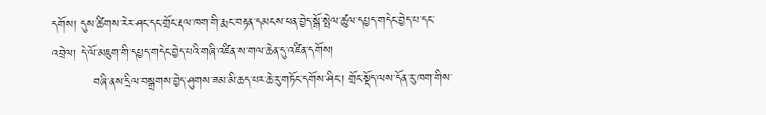དགོས། དུས་ཚིགས་རེར་ཤང་དང་གྲོང་རྡལ་ཁག་གི་རྨང་བརྟན་དམངས་ཕན་བྱེད་སྒོ་སྤེལ་ཚུལ་དཔྱད་གདེང་བྱེད་པ་དང་འབྲེལ། དེ་ལོ་མཇུག་གི་དཔྱད་གདེང་བྱེད་པའི་གཞི་འཛིན་ས་གལ་ཆེན་དུ་འཛིན་དགོས།
          བཞི་ནས་དྲིལ་བསྒྲགས་བྱེད་ཤུགས་ཟམ་མི་ཆད་པར་ཆེ་རུ་གཏོང་དགོས་ཤིང་། གྲོང་སྡོད་ལས་དོན་རུ་ཁག་གིས་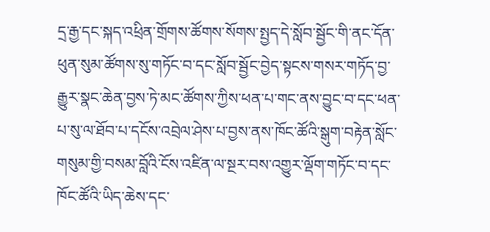དྲ་རྒྱ་དང་སྐད་འཕྲིན་གྲོགས་ཚོགས་སོགས་སྤྱད་དེ་སློབ་སྦྱོང་གི་ནང་དོན་ཕུན་སུམ་ཚོགས་སུ་གཏོང་བ་དང་སློབ་སྦྱོང་བྱེད་སྟངས་གསར་གཏོད་བྱ་རྒྱུར་སྣང་ཆེན་བྱས་ཏེ་མང་ཚོགས་ཀྱིས་ཕན་པ་གང་ནས་བྱུང་བ་དང་ཕན་པ་སུ་ལ་ཐོབ་པ་དངོས་འབྲེལ་ཤེས་པ་བྱས་ནས་ཁོང་ཚོའི་སྒུག་བརྟེན་སློང་གསུམ་གྱི་བསམ་བློའི་ངོས་འཛིན་ལ་སྔར་བས་འགྱུར་ལྡོག་གཏོང་བ་དང་ཁོང་ཚོའི་ཡིད་ཆེས་དང་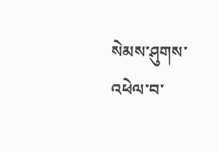སེམས་ཤུགས་འཕེལ་བ་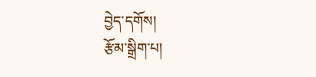བྱེད་དགོས།
རྩོམ་སྒྲིག་པ།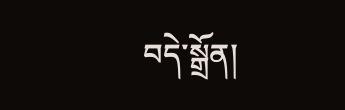བདེ་སྒྲོན།